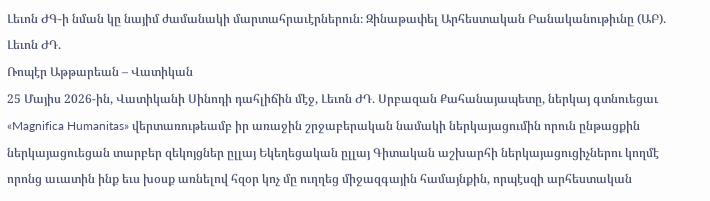Լեւոն ԺԳ-ի նման կը նայիմ ժամանակի մարտահրաւէրներուն։ Զինաթափել Արհեստական Բանականութիւնը (ԱԲ). Լեւոն ԺԴ.
Ռոպէր Աթթարեան – Վատիկան
25 Մայիս 2026-ին, Վատիկանի Սինոդի դահլիճին մէջ, Լեւոն ԺԴ. Սրբազան Քահանայապետը, ներկայ գտնուեցաւ «Magnifica Humanitas» վերտառութեամբ իր առաջին շրջաբերական նամակի ներկայացումին որուն ընթացքին ներկայացուեցան տարբեր զեկոյցներ ըլլայ Եկեղեցական ըլլայ Գիտական աշխարհի ներկայացուցիչներու կողմէ որոնց աւատին ինք եւս խօսք առնելով հզօր կոչ մը ուղղեց միջազգային համայնքին, որպէսզի արհեստական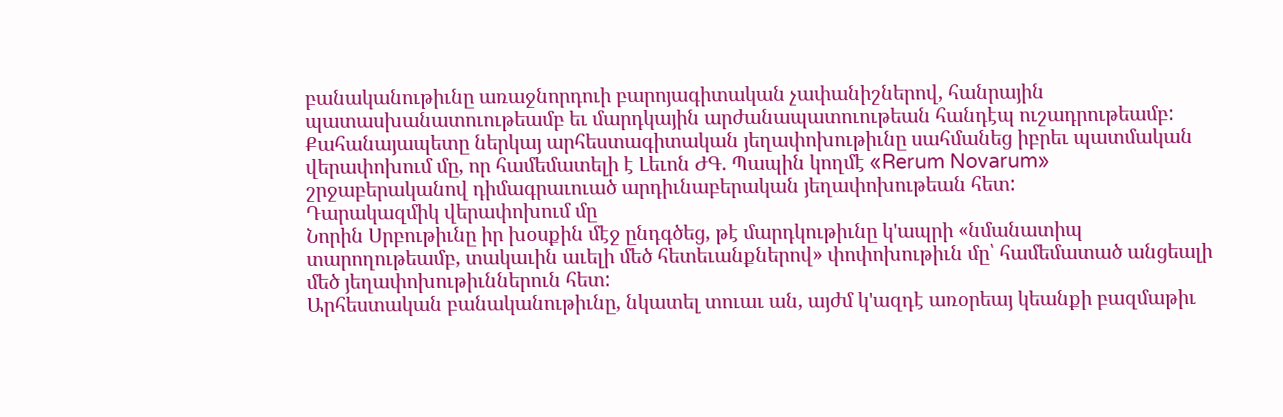բանականութիւնը առաջնորդուի բարոյագիտական չափանիշներով, հանրային պատասխանատուութեամբ եւ մարդկային արժանապատուութեան հանդէպ ուշադրութեամբ:
Քահանայապետը ներկայ արհեստագիտական յեղափոխութիւնը սահմանեց իբրեւ պատմական վերափոխում մը, որ համեմատելի է Լեւոն ԺԳ. Պապին կողմէ «Rerum Novarum» շրջաբերականով դիմագրաւուած արդիւնաբերական յեղափոխութեան հետ:
Դարակազմիկ վերափոխում մը
Նորին Սրբութիւնը իր խօսքին մէջ ընդգծեց, թէ մարդկութիւնը կ'ապրի «նմանատիպ տարողութեամբ, տակաւին աւելի մեծ հետեւանքներով» փոփոխութիւն մը՝ համեմատած անցեալի մեծ յեղափոխութիւններուն հետ:
Արհեստական բանականութիւնը, նկատել տուաւ ան, այժմ կ'ազդէ առօրեայ կեանքի բազմաթիւ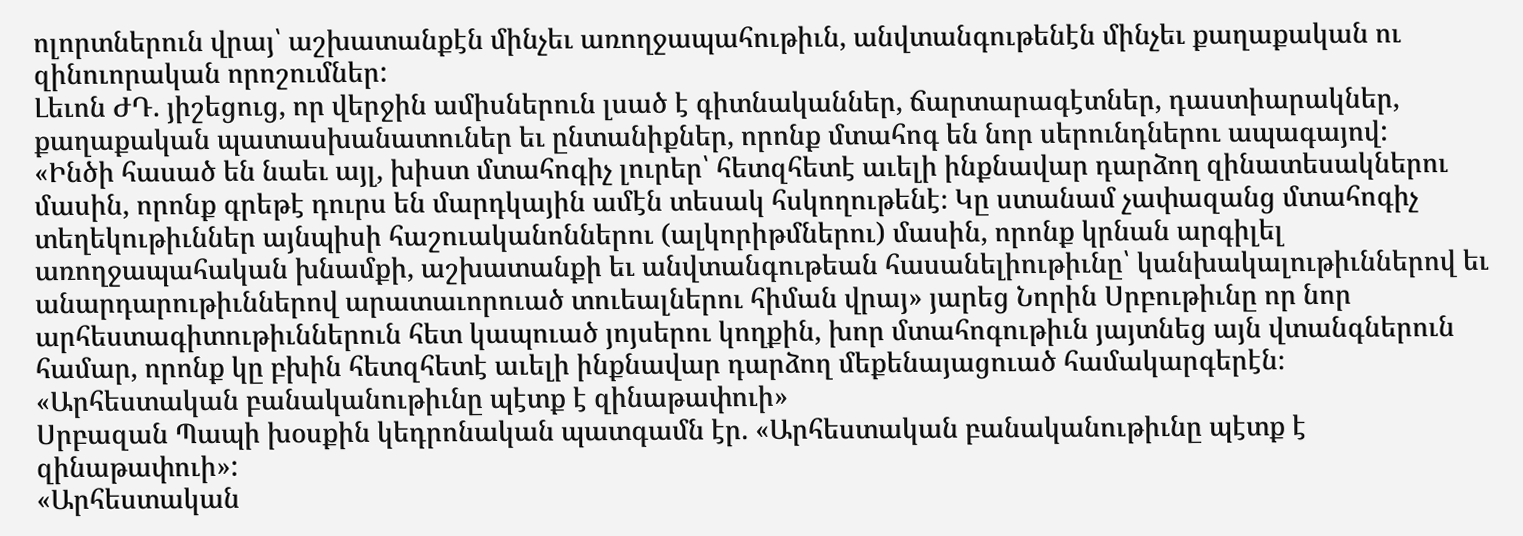ոլորտներուն վրայ՝ աշխատանքէն մինչեւ առողջապահութիւն, անվտանգութենէն մինչեւ քաղաքական ու զինուորական որոշումներ:
Լեւոն ԺԴ. յիշեցուց, որ վերջին ամիսներուն լսած է գիտնականներ, ճարտարագէտներ, դաստիարակներ, քաղաքական պատասխանատուներ եւ ընտանիքներ, որոնք մտահոգ են նոր սերունդներու ապագայով:
«Ինծի հասած են նաեւ այլ, խիստ մտահոգիչ լուրեր՝ հետզհետէ աւելի ինքնավար դարձող զինատեսակներու մասին, որոնք գրեթէ դուրս են մարդկային ամէն տեսակ հսկողութենէ։ Կը ստանամ չափազանց մտահոգիչ տեղեկութիւններ այնպիսի հաշուականոններու (ալկորիթմներու) մասին, որոնք կրնան արգիլել առողջապահական խնամքի, աշխատանքի եւ անվտանգութեան հասանելիութիւնը՝ կանխակալութիւններով եւ անարդարութիւններով արատաւորուած տուեալներու հիման վրայ» յարեց Նորին Սրբութիւնը որ նոր արհեստագիտութիւններուն հետ կապուած յոյսերու կողքին, խոր մտահոգութիւն յայտնեց այն վտանգներուն համար, որոնք կը բխին հետզհետէ աւելի ինքնավար դարձող մեքենայացուած համակարգերէն։
«Արհեստական բանականութիւնը պէտք է զինաթափուի»
Սրբազան Պապի խօսքին կեդրոնական պատգամն էր. «Արհեստական բանականութիւնը պէտք է զինաթափուի»:
«Արհեստական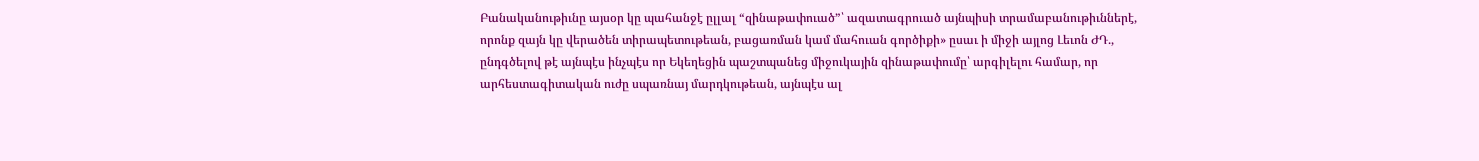Բանականութիւնը այսօր կը պահանջէ ըլլալ “զինաթափուած”՝ ազատագրուած այնպիսի տրամաբանութիւններէ, որոնք զայն կը վերածեն տիրապետութեան, բացառման կամ մահուան գործիքի» ըսաւ ի միջի այլոց Լեւոն ԺԴ., ընդգծելով թէ այնպէս ինչպէս որ Եկեղեցին պաշտպանեց միջուկային զինաթափումը՝ արգիլելու համար, որ արհեստագիտական ուժը սպառնայ մարդկութեան, այնպէս ալ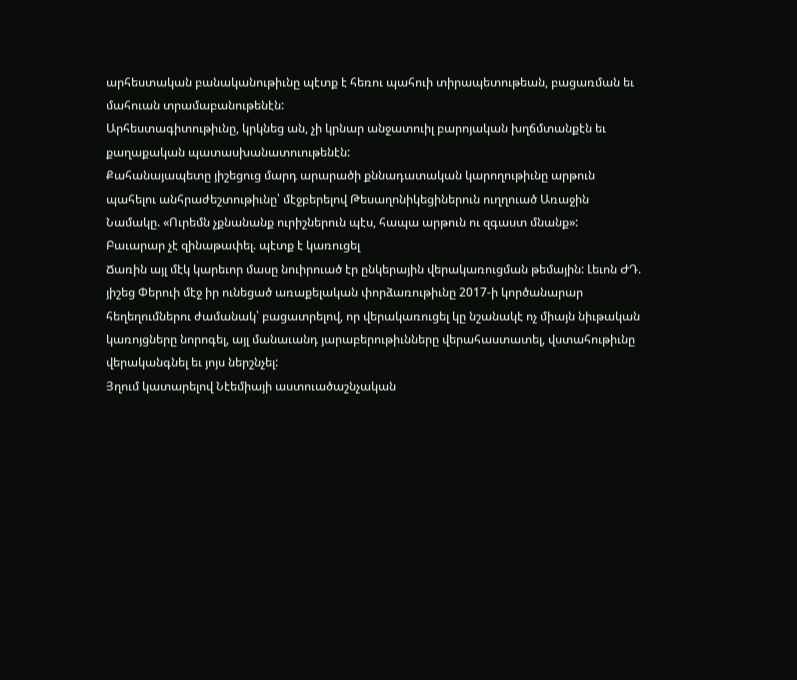արհեստական բանականութիւնը պէտք է հեռու պահուի տիրապետութեան, բացառման եւ մահուան տրամաբանութենէն:
Արհեստագիտութիւնը, կրկնեց ան, չի կրնար անջատուիլ բարոյական խղճմտանքէն եւ քաղաքական պատասխանատուութենէն:
Քահանայապետը յիշեցուց մարդ արարածի քննադատական կարողութիւնը արթուն պահելու անհրաժեշտութիւնը՝ մէջբերելով Թեսաղոնիկեցիներուն ուղղուած Առաջին Նամակը. «Ուրեմն չքնանանք ուրիշներուն պէս, հապա արթուն ու զգաստ մնանք»:
Բաւարար չէ զինաթափել. պէտք է կառուցել
Ճառին այլ մէկ կարեւոր մասը նուիրուած էր ընկերային վերակառուցման թեմային: Լեւոն ԺԴ. յիշեց Փերուի մէջ իր ունեցած առաքելական փորձառութիւնը 2017-ի կործանարար հեղեղումներու ժամանակ՝ բացատրելով, որ վերակառուցել կը նշանակէ ոչ միայն նիւթական կառոյցները նորոգել, այլ մանաւանդ յարաբերութիւնները վերահաստատել, վստահութիւնը վերականգնել եւ յոյս ներշնչել:
Յղում կատարելով Նէեմիայի աստուածաշնչական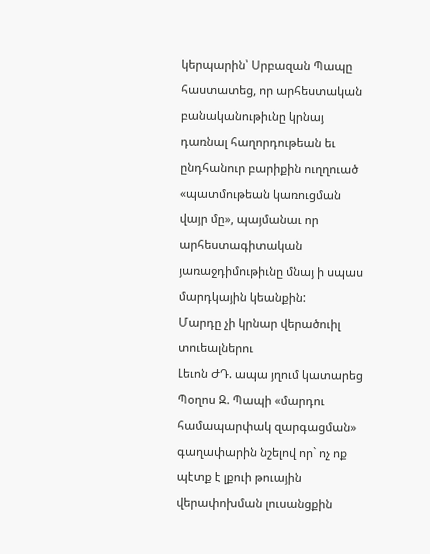կերպարին՝ Սրբազան Պապը հաստատեց, որ արհեստական բանականութիւնը կրնայ դառնալ հաղորդութեան եւ ընդհանուր բարիքին ուղղուած «պատմութեան կառուցման վայր մը», պայմանաւ որ արհեստագիտական յառաջդիմութիւնը մնայ ի սպաս մարդկային կեանքին:
Մարդը չի կրնար վերածուիլ տուեալներու
Լեւոն ԺԴ. ապա յղում կատարեց Պօղոս Զ. Պապի «մարդու համապարփակ զարգացման» գաղափարին նշելով որ` ոչ ոք պէտք է լքուի թուային վերափոխման լուսանցքին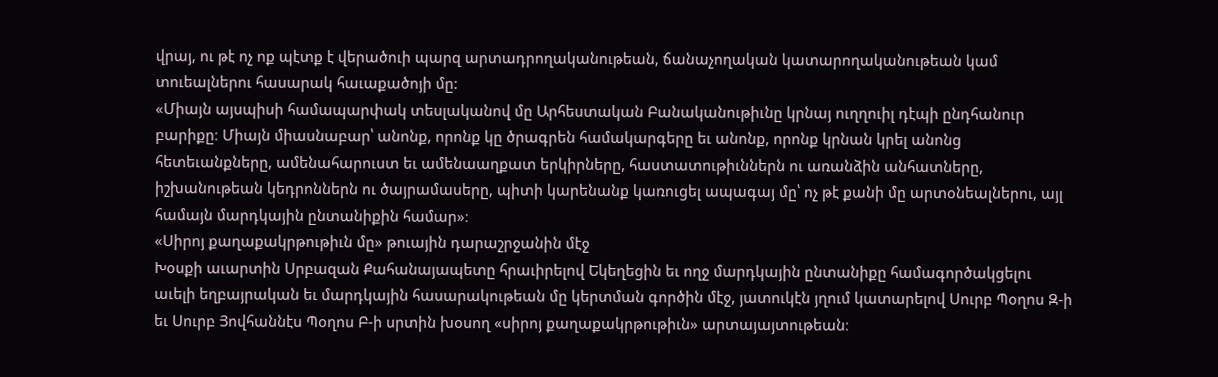վրայ, ու թէ ոչ ոք պէտք է վերածուի պարզ արտադրողականութեան, ճանաչողական կատարողականութեան կամ տուեալներու հասարակ հաւաքածոյի մը:
«Միայն այսպիսի համապարփակ տեսլականով մը Արհեստական Բանականութիւնը կրնայ ուղղուիլ դէպի ընդհանուր բարիքը։ Միայն միասնաբար՝ անոնք, որոնք կը ծրագրեն համակարգերը եւ անոնք, որոնք կրնան կրել անոնց հետեւանքները, ամենահարուստ եւ ամենաաղքատ երկիրները, հաստատութիւններն ու առանձին անհատները, իշխանութեան կեդրոններն ու ծայրամասերը, պիտի կարենանք կառուցել ապագայ մը՝ ոչ թէ քանի մը արտօնեալներու, այլ համայն մարդկային ընտանիքին համար»։
«Սիրոյ քաղաքակրթութիւն մը» թուային դարաշրջանին մէջ
Խօսքի աւարտին Սրբազան Քահանայապետը հրաւիրելով Եկեղեցին եւ ողջ մարդկային ընտանիքը համագործակցելու աւելի եղբայրական եւ մարդկային հասարակութեան մը կերտման գործին մէջ, յատուկէն յղում կատարելով Սուրբ Պօղոս Զ-ի եւ Սուրբ Յովհաննէս Պօղոս Բ-ի սրտին խօսող «սիրոյ քաղաքակրթութիւն» արտայայտութեան։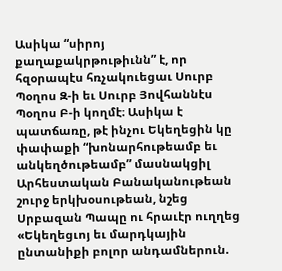Ասիկա “սիրոյ քաղաքակրթութիւնն” է, որ հզօրապէս հռչակուեցաւ Սուրբ Պօղոս Զ-ի եւ Սուրբ Յովհաննէս Պօղոս Բ-ի կողմէ։ Ասիկա է պատճառը, թէ ինչու Եկեղեցին կը փափաքի “խոնարհութեամբ եւ անկեղծութեամբ” մասնակցիլ Արհեստական Բանականութեան շուրջ երկխօսութեան, նշեց Սրբազան Պապը ու հրաւէր ուղղեց «Եկեղեցւոյ եւ մարդկային ընտանիքի բոլոր անդամներուն.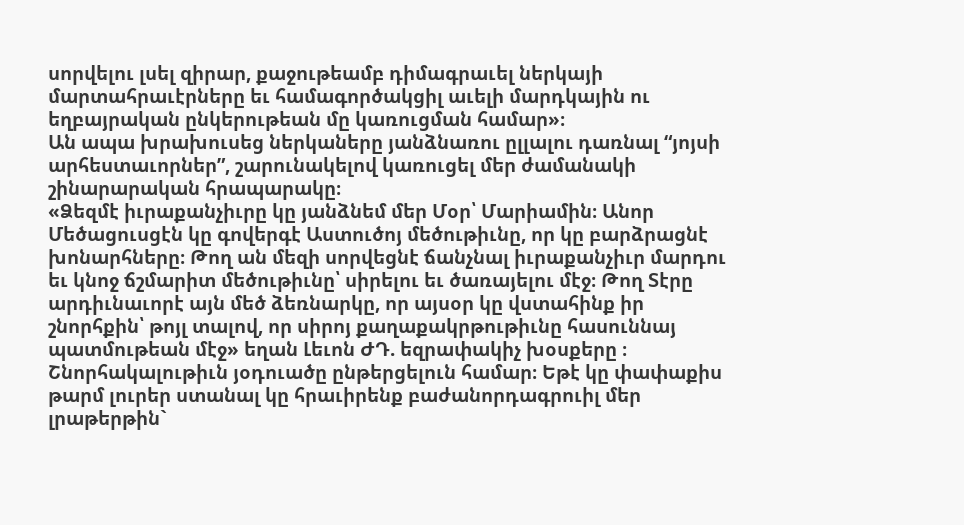սորվելու լսել զիրար, քաջութեամբ դիմագրաւել ներկայի մարտահրաւէրները եւ համագործակցիլ աւելի մարդկային ու եղբայրական ընկերութեան մը կառուցման համար»։
Ան ապա խրախուսեց ներկաները յանձնառու ըլլալու դառնալ “յոյսի արհեստաւորներ”, շարունակելով կառուցել մեր ժամանակի շինարարական հրապարակը։
«Ձեզմէ իւրաքանչիւրը կը յանձնեմ մեր Մօր՝ Մարիամին։ Անոր Մեծացուսցէն կը գովերգէ Աստուծոյ մեծութիւնը, որ կը բարձրացնէ խոնարհները։ Թող ան մեզի սորվեցնէ ճանչնալ իւրաքանչիւր մարդու եւ կնոջ ճշմարիտ մեծութիւնը՝ սիրելու եւ ծառայելու մէջ։ Թող Տէրը արդիւնաւորէ այն մեծ ձեռնարկը, որ այսօր կը վստահինք իր շնորհքին՝ թոյլ տալով, որ սիրոյ քաղաքակրթութիւնը հասուննայ պատմութեան մէջ» եղան Լեւոն ԺԴ. եզրափակիչ խօսքերը ։
Շնորհակալութիւն յօդուածը ընթերցելուն համար։ Եթէ կը փափաքիս թարմ լուրեր ստանալ կը հրաւիրենք բաժանորդագրուիլ մեր լրաթերթին`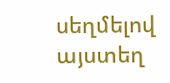սեղմելով այստեղ